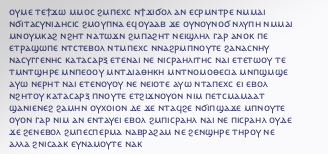ⲟⲩⲙⲉ ⲧⲉϯϫⲱ ⲙⲙⲟⲥ ϩⲙⲡⲉⲭⲥ ⲛϯϫⲓϭⲟⲗ ⲁⲛ ⲉⲥⲣⲙⲛⲧⲣⲉ ⲛⲙⲙⲁⲓ ⲛϭⲓⲧⲁⲥⲩⲛⲓⲇⲏⲥⲓⲥ ϩⲙⲟⲩⲡⲛⲁ ⲉϥⲟⲩⲁⲁⲃ ϫⲉ ⲟⲩⲛⲟⲩⲛⲟϭ ⲛⲗⲩⲡⲏ ⲛⲙⲙⲁⲓ ⲙⲛⲟⲩⲙⲕⲁϩ ⲛϩⲏⲧ ⲛⲁⲧⲱϫⲛ ϩⲙⲡⲁϩⲏⲧ ⲛⲉⲓϣⲗⲏⲗ ⲅⲁⲣ ⲁⲛⲟⲕ ⲡⲉ ⲉⲧⲣⲁϣⲱⲡⲉ ⲛⲧⲥⲧⲉⲃⲟⲗ ⲛⲧⲙⲡⲉⲭⲥ ⲛⲛⲁϩⲣⲙⲡⲛⲟⲩⲧⲉ ϩⲁⲛⲁⲥⲛⲏⲩ ⲛⲁⲥⲩⲅⲅⲉⲛⲏⲥ ⲕⲁⲧⲁⲥⲁⲣⲝ ⲉⲧⲉⲛⲁⲓ ⲛⲉ ⲛⲓⲥⲣⲁⲏⲗⲓⲧⲏⲥ ⲛⲁⲓ ⲉⲧⲉⲧⲱⲟⲩ ⲧⲉ ⲧⲙⲛⲧϣⲏⲣⲉ ⲙⲛⲡⲉⲟⲟⲩ ⲙⲛⲧⲇⲓⲁⲑⲏⲕⲏ ⲙⲛⲧⲛⲟⲙⲟⲑⲉⲥⲓⲁ ⲙⲛⲡϣⲙϣⲉ ⲁⲩⲱ ⲛⲉⲣⲏⲧ ⲛⲁⲓ ⲉⲧⲉⲛⲟⲩⲟⲩ ⲛⲉ ⲛⲉⲓⲟⲧⲉ ⲁⲩⲱ ⲛⲧⲁⲡⲉⲭⲥ ⲉⲓ ⲉⲃⲟⲗ ⲛϩⲏⲧⲟⲩ ⲕⲁⲧⲁⲥⲁⲣⲝ ⲡⲛⲟⲩⲧⲉ ⲉⲧϩⲓϫⲛⲟⲩⲟⲛ ⲛⲓⲙ ⲡⲉⲧⲥⲙⲁⲙⲁⲁⲧ ϣⲁⲛⲓⲉⲛⲉϩ ϩⲁⲙⲏⲛ ⲟⲩⲭⲟⲓⲟⲛ ⲇⲉ ϫⲉ ⲛⲧⲁϥϩⲉ ⲛϭⲓⲡϣⲁϫⲉ ⲙⲡⲛⲟⲩⲧⲉ ⲟⲩⲟⲛ ⲅⲁⲣ ⲛⲓⲙ ⲁⲛ ⲉⲛⲧⲁⲩⲉⲓ ⲉⲃⲟⲗ ϩⲙⲡⲓⲥⲣⲁⲏⲗ ⲛⲁⲓ ⲛⲉ ⲡⲓⲥⲣⲁⲏⲗ ⲟⲩⲇⲉ ϫⲉ ϩⲉⲛⲉⲃⲟⲗ ϩⲙⲡⲉⲥⲡⲉⲣⲙⲁ ⲛⲁⲃⲣⲁϩⲁⲙ ⲛⲉ ϩⲉⲛϣⲏⲣⲉ ⲧⲏⲣⲟⲩ ⲛⲉ ⲁⲗⲗⲁ ϩⲛⲓⲥⲁⲁⲕ ⲉⲩⲛⲁⲙⲟⲩⲧⲉ ⲛⲁⲕ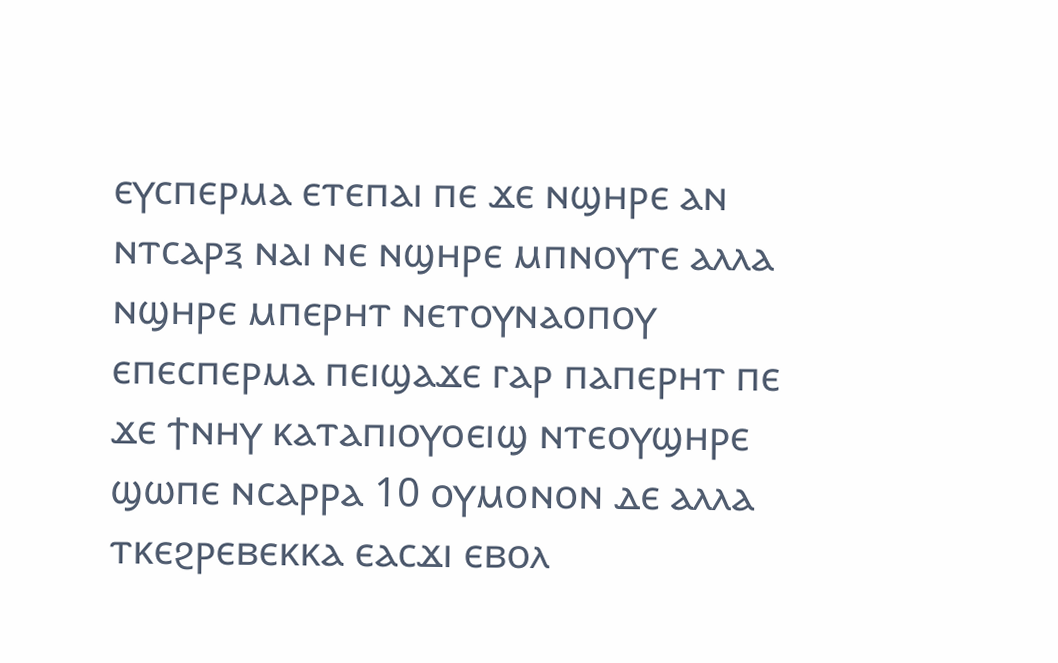ⲉⲩⲥⲡⲉⲣⲙⲁ ⲉⲧⲉⲡⲁⲓ ⲡⲉ ϫⲉ ⲛϣⲏⲣⲉ ⲁⲛ ⲛⲧⲥⲁⲣⲝ ⲛⲁⲓ ⲛⲉ ⲛϣⲏⲣⲉ ⲙⲡⲛⲟⲩⲧⲉ ⲁⲗⲗⲁ ⲛϣⲏⲣⲉ ⲙⲡⲉⲣⲏⲧ ⲛⲉⲧⲟⲩⲛⲁⲟⲡⲟⲩ ⲉⲡⲉⲥⲡⲉⲣⲙⲁ ⲡⲉⲓϣⲁϫⲉ ⲅⲁⲣ ⲡⲁⲡⲉⲣⲏⲧ ⲡⲉ ϫⲉ ϯⲛⲏⲩ ⲕⲁⲧⲁⲡⲓⲟⲩⲟⲉⲓϣ ⲛⲧⲉⲟⲩϣⲏⲣⲉ ϣⲱⲡⲉ ⲛⲥⲁⲣⲣⲁ 10 ⲟⲩⲙⲟⲛⲟⲛ ⲇⲉ ⲁⲗⲗⲁ ⲧⲕⲉϩⲣⲉⲃⲉⲕⲕⲁ ⲉⲁⲥϫⲓ ⲉⲃⲟⲗ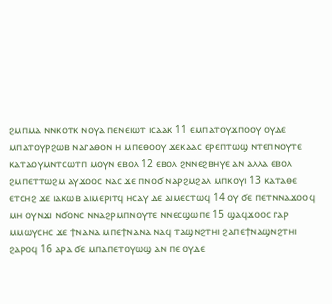ϩⲙⲡⲙⲁ ⲛⲛⲕⲟⲧⲕ ⲛⲟⲩⲁ ⲡⲉⲛⲉⲓⲱⲧ ⲓⲥⲁⲁⲕ 11 ⲉⲙⲡⲁⲧⲟⲩϫⲡⲟⲟⲩ ⲟⲩⲇⲉ ⲙⲡⲁⲧⲟⲩⲣϩⲱⲃ ⲛⲁⲅⲁⲑⲟⲛ ⲏ ⲙⲡⲉⲑⲟⲟⲩ ϫⲉⲕⲁⲁⲥ ⲉⲣⲉⲡⲧⲱϣ ⲛⲧⲉⲡⲛⲟⲩⲧⲉ ⲕⲁⲧⲁⲟⲩⲙⲛⲧⲥⲱⲧⲡ ⲙⲟⲩⲛ ⲉⲃⲟⲗ 12 ⲉⲃⲟⲗ ϩⲛⲛⲉϩⲃⲏⲩⲉ ⲁⲛ ⲁⲗⲗⲁ ⲉⲃⲟⲗ ϩⲙⲡⲉⲧⲧⲱϩⲙ ⲁⲩϫⲟⲟⲥ ⲛⲁⲥ ϫⲉ ⲡⲛⲟϭ ⲛⲁⲣϩⲙϩⲁⲗ ⲙⲡⲕⲟⲩⲓ 13 ⲕⲁⲧⲁⲑⲉ ⲉⲧⲥⲏϩ ϫⲉ ⲓⲁⲕⲱⲃ ⲁⲓⲙⲉⲣⲓⲧϥ ⲏⲥⲁⲩ ⲇⲉ ⲁⲓⲙⲉⲥⲧⲱϥ 14 ⲟⲩ ϭⲉ ⲡⲉⲧⲛⲛⲁϫⲟⲟϥ ⲙⲏ ⲟⲩⲛϫⲓ ⲛϭⲟⲛⲥ ⲛⲛⲁϩⲣⲙⲡⲛⲟⲩⲧⲉ ⲛⲛⲉⲥϣⲱⲡⲉ 15 ϣⲁϥϫⲟⲟⲥ ⲅⲁⲣ ⲙⲙⲱⲩⲥⲏⲥ ϫⲉ ϯⲛⲁⲛⲁ ⲙⲡⲉϯⲛⲁⲛⲁ ⲛⲁϥ ⲧⲁϣⲛϩⲧⲏⲓ ϩⲁⲡⲉϯⲛⲁϣⲛϩⲧⲏⲓ ϩⲁⲣⲟϥ 16 ⲁⲣⲁ ϭⲉ ⲙⲡⲁⲡⲉⲧⲟⲩⲱϣ ⲁⲛ ⲡⲉ ⲟⲩⲇⲉ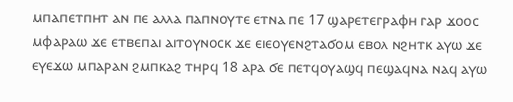ⲙⲡⲁⲡⲉⲧⲡⲏⲧ ⲁⲛ ⲡⲉ ⲁⲗⲗⲁ ⲡⲁⲡⲛⲟⲩⲧⲉ ⲉⲧⲛⲁ ⲡⲉ 17 ϣⲁⲣⲉⲧⲉⲅⲣⲁⲫⲏ ⲅⲁⲣ ϫⲟⲟⲥ ⲙⲫⲁⲣⲁⲱ ϫⲉ ⲉⲧⲃⲉⲡⲁⲓ ⲁⲓⲧⲟⲩⲛⲟⲥⲕ ϫⲉ ⲉⲓⲉⲟⲩⲉⲛϩⲧⲁϭⲟⲙ ⲉⲃⲟⲗ ⲛϩⲏⲧⲕ ⲁⲩⲱ ϫⲉ ⲉⲩⲉϫⲱ ⲙⲡⲁⲣⲁⲛ ϩⲙⲡⲕⲁϩ ⲧⲏⲣϥ 18 ⲁⲣⲁ ϭⲉ ⲡⲉⲧϥⲟⲩⲁϣϥ ⲡⲉϣⲁϥⲛⲁ ⲛⲁϥ ⲁⲩⲱ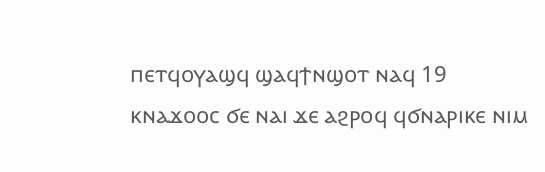ⲡⲉⲧϥⲟⲩⲁϣϥ ϣⲁϥϯⲛϣⲟⲧ ⲛⲁϥ 19 ⲕⲛⲁϫⲟⲟⲥ ϭⲉ ⲛⲁⲓ ϫⲉ ⲁϩⲣⲟϥ ϥϭⲛⲁⲣⲓⲕⲉ ⲛⲓⲙ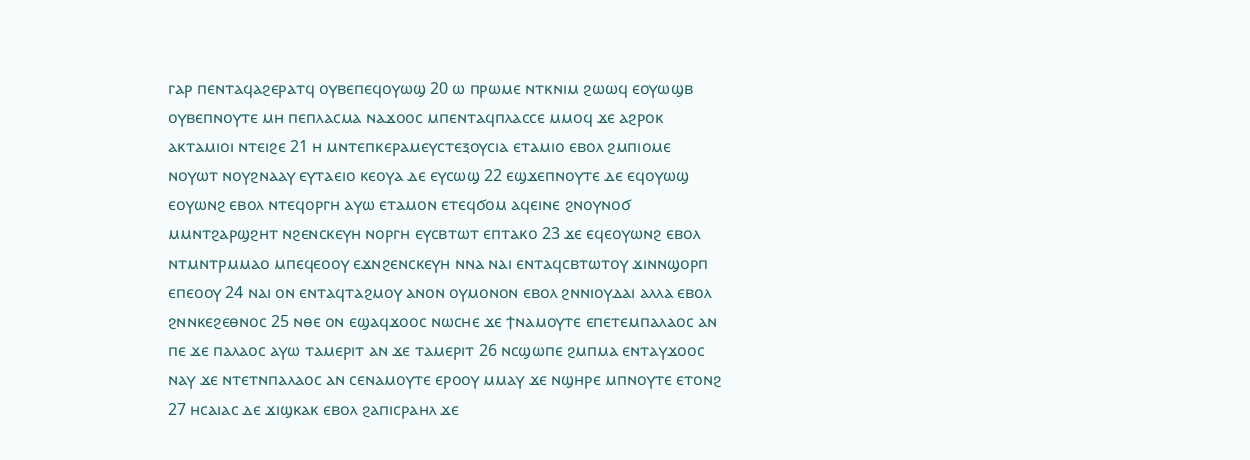ⲅⲁⲣ ⲡⲉⲛⲧⲁϥⲁϩⲉⲣⲁⲧϥ ⲟⲩⲃⲉⲡⲉϥⲟⲩⲱϣ 20 ⲱ ⲡⲣⲱⲙⲉ ⲛⲧⲕⲛⲓⲙ ϩⲱⲱϥ ⲉⲟⲩⲱϣⲃ ⲟⲩⲃⲉⲡⲛⲟⲩⲧⲉ ⲙⲏ ⲡⲉⲡⲗⲁⲥⲙⲁ ⲛⲁϫⲟⲟⲥ ⲙⲡⲉⲛⲧⲁϥⲡⲗⲁⲥⲥⲉ ⲙⲙⲟϥ ϫⲉ ⲁϩⲣⲟⲕ ⲁⲕⲧⲁⲙⲓⲟⲓ ⲛⲧⲉⲓϩⲉ 21 ⲏ ⲙⲛⲧⲉⲡⲕⲉⲣⲁⲙⲉⲩⲥⲧⲉⲝⲟⲩⲥⲓⲁ ⲉⲧⲁⲙⲓⲟ ⲉⲃⲟⲗ ϩⲙⲡⲓⲟⲙⲉ ⲛⲟⲩⲱⲧ ⲛⲟⲩϩⲛⲁⲁⲩ ⲉⲩⲧⲁⲉⲓⲟ ⲕⲉⲟⲩⲁ ⲇⲉ ⲉⲩⲥⲱϣ 22 ⲉϣϫⲉⲡⲛⲟⲩⲧⲉ ⲇⲉ ⲉϥⲟⲩⲱϣ ⲉⲟⲩⲱⲛϩ ⲉⲃⲟⲗ ⲛⲧⲉϥⲟⲣⲅⲏ ⲁⲩⲱ ⲉⲧⲁⲙⲟⲛ ⲉⲧⲉϥϭⲟⲙ ⲁϥⲉⲓⲛⲉ ϩⲛⲟⲩⲛⲟϭ ⲙⲙⲛⲧϩⲁⲣϣϩⲏⲧ ⲛϩⲉⲛⲥⲕⲉⲩⲏ ⲛⲟⲣⲅⲏ ⲉⲩⲥⲃⲧⲱⲧ ⲉⲡⲧⲁⲕⲟ 23 ϫⲉ ⲉϥⲉⲟⲩⲱⲛϩ ⲉⲃⲟⲗ ⲛⲧⲙⲛⲧⲣⲙⲙⲁⲟ ⲙⲡⲉϥⲉⲟⲟⲩ ⲉϫⲛϩⲉⲛⲥⲕⲉⲩⲏ ⲛⲛⲁ ⲛⲁⲓ ⲉⲛⲧⲁϥⲥⲃⲧⲱⲧⲟⲩ ϫⲓⲛⲛϣⲟⲣⲡ ⲉⲡⲉⲟⲟⲩ 24 ⲛⲁⲓ ⲟⲛ ⲉⲛⲧⲁϥⲧⲁϩⲙⲟⲩ ⲁⲛⲟⲛ ⲟⲩⲙⲟⲛⲟⲛ ⲉⲃⲟⲗ ϩⲛⲛⲓⲟⲩⲇⲁⲓ ⲁⲗⲗⲁ ⲉⲃⲟⲗ ϩⲛⲛⲕⲉϩⲉⲑⲛⲟⲥ 25 ⲛⲑⲉ ⲟⲛ ⲉϣⲁϥϫⲟⲟⲥ ⲛⲱⲥⲏⲉ ϫⲉ ϯⲛⲁⲙⲟⲩⲧⲉ ⲉⲡⲉⲧⲉⲙⲡⲁⲗⲁⲟⲥ ⲁⲛ ⲡⲉ ϫⲉ ⲡⲁⲗⲁⲟⲥ ⲁⲩⲱ ⲧⲁⲙⲉⲣⲓⲧ ⲁⲛ ϫⲉ ⲧⲁⲙⲉⲣⲓⲧ 26 ⲛⲥϣⲱⲡⲉ ϩⲙⲡⲙⲁ ⲉⲛⲧⲁⲩϫⲟⲟⲥ ⲛⲁⲩ ϫⲉ ⲛⲧⲉⲧⲛⲡⲁⲗⲁⲟⲥ ⲁⲛ ⲥⲉⲛⲁⲙⲟⲩⲧⲉ ⲉⲣⲟⲟⲩ ⲙⲙⲁⲩ ϫⲉ ⲛϣⲏⲣⲉ ⲙⲡⲛⲟⲩⲧⲉ ⲉⲧⲟⲛϩ 27 ⲏⲥⲁⲓⲁⲥ ⲇⲉ ϫⲓϣⲕⲁⲕ ⲉⲃⲟⲗ ϩⲁⲡⲓⲥⲣⲁⲏⲗ ϫⲉ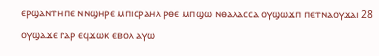ⲉⲣϣⲁⲛⲧⲏⲡⲉ ⲛⲛϣⲏⲣⲉ ⲙⲡⲓⲥⲣⲁⲏⲗ ⲣⲑⲉ ⲙⲡϣⲱ ⲛⲑⲁⲗⲁⲥⲥⲁ ⲟⲩϣⲱϫⲡ ⲡⲉⲧⲛⲁⲟⲩϫⲁⲓ 28 ⲟⲩϣⲁϫⲉ ⲅⲁⲣ ⲉϥϫⲱⲕ ⲉⲃⲟⲗ ⲁⲩⲱ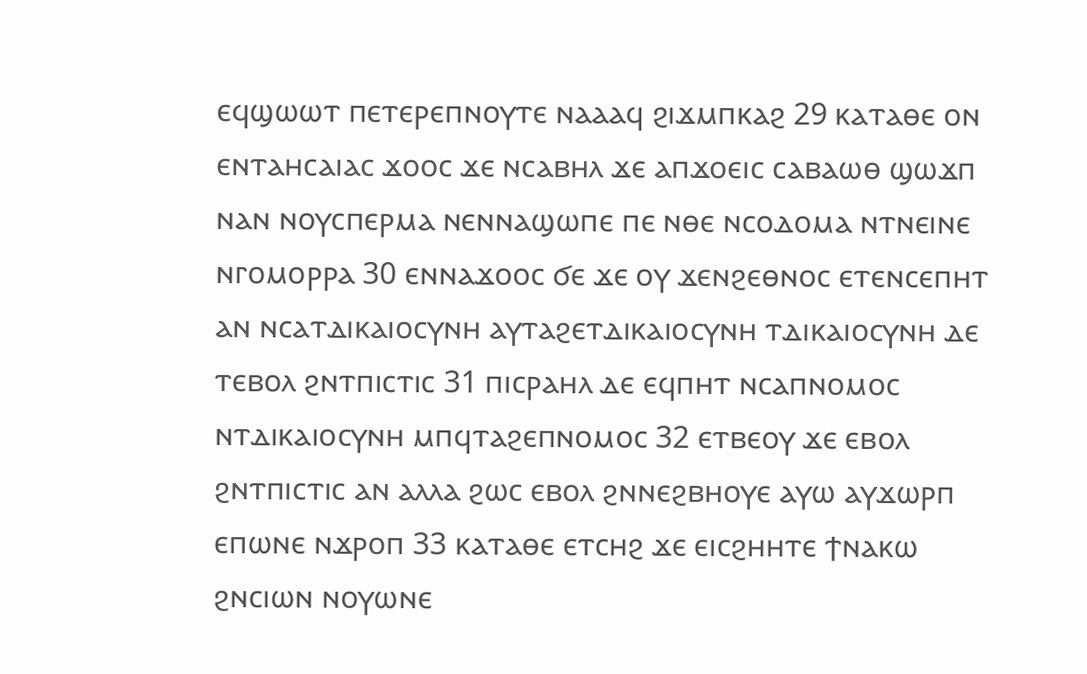ⲉϥϣⲱⲱⲧ ⲡⲉⲧⲉⲣⲉⲡⲛⲟⲩⲧⲉ ⲛⲁⲁⲁϥ ϩⲓϫⲙⲡⲕⲁϩ 29 ⲕⲁⲧⲁⲑⲉ ⲟⲛ ⲉⲛⲧⲁⲏⲥⲁⲓⲁⲥ ϫⲟⲟⲥ ϫⲉ ⲛⲥⲁⲃⲏⲗ ϫⲉ ⲁⲡϫⲟⲉⲓⲥ ⲥⲁⲃⲁⲱⲑ ϣⲱϫⲡ ⲛⲁⲛ ⲛⲟⲩⲥⲡⲉⲣⲙⲁ ⲛⲉⲛⲛⲁϣⲱⲡⲉ ⲡⲉ ⲛⲑⲉ ⲛⲥⲟⲇⲟⲙⲁ ⲛⲧⲛⲉⲓⲛⲉ ⲛⲅⲟⲙⲟⲣⲣⲁ 30 ⲉⲛⲛⲁϫⲟⲟⲥ ϭⲉ ϫⲉ ⲟⲩ ϫⲉⲛϩⲉⲑⲛⲟⲥ ⲉⲧⲉⲛⲥⲉⲡⲏⲧ ⲁⲛ ⲛⲥⲁⲧⲇⲓⲕⲁⲓⲟⲥⲩⲛⲏ ⲁⲩⲧⲁϩⲉⲧⲇⲓⲕⲁⲓⲟⲥⲩⲛⲏ ⲧⲇⲓⲕⲁⲓⲟⲥⲩⲛⲏ ⲇⲉ ⲧⲉⲃⲟⲗ ϩⲛⲧⲡⲓⲥⲧⲓⲥ 31 ⲡⲓⲥⲣⲁⲏⲗ ⲇⲉ ⲉϥⲡⲏⲧ ⲛⲥⲁⲡⲛⲟⲙⲟⲥ ⲛⲧⲇⲓⲕⲁⲓⲟⲥⲩⲛⲏ ⲙⲡϥⲧⲁϩⲉⲡⲛⲟⲙⲟⲥ 32 ⲉⲧⲃⲉⲟⲩ ϫⲉ ⲉⲃⲟⲗ ϩⲛⲧⲡⲓⲥⲧⲓⲥ ⲁⲛ ⲁⲗⲗⲁ ϩⲱⲥ ⲉⲃⲟⲗ ϩⲛⲛⲉϩⲃⲏⲟⲩⲉ ⲁⲩⲱ ⲁⲩϫⲱⲣⲡ ⲉⲡⲱⲛⲉ ⲛϫⲣⲟⲡ 33 ⲕⲁⲧⲁⲑⲉ ⲉⲧⲥⲏϩ ϫⲉ ⲉⲓⲥϩⲏⲏⲧⲉ ϯⲛⲁⲕⲱ ϩⲛⲥⲓⲱⲛ ⲛⲟⲩⲱⲛⲉ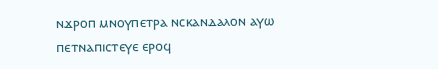ⲛϫⲣⲟⲡ ⲙⲛⲟⲩⲡⲉⲧⲣⲁ ⲛⲥⲕⲁⲛⲇⲁⲗⲟⲛ ⲁⲩⲱ ⲡⲉⲧⲛⲁⲡⲓⲥⲧⲉⲩⲉ ⲉⲣⲟϥ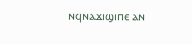ⲛϥⲛⲁϫⲓϣⲓⲡⲉ ⲁⲛ